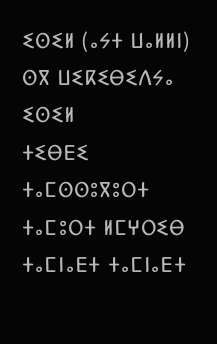ⵉⵙⵉⵍ (ⴰⵢⵜ ⵡⴰⵍⵍⵏ)
ⵙⴳ ⵡⵉⴽⵉⴱⵉⴷⵢⴰ
ⵉⵙⵉⵍ
ⵜⵉⴱⴹⵉ ⵜⴰⵎⵙⵙⵓⴳⵓⵔⵜ
ⵜⴰⵎⵓⵔⵜ ⵍⵎⵖⵔⵉⴱ
ⵜⴰⵎⵏⴰⴹⵜ ⵜⴰⵎⵏⴰⴹⵜ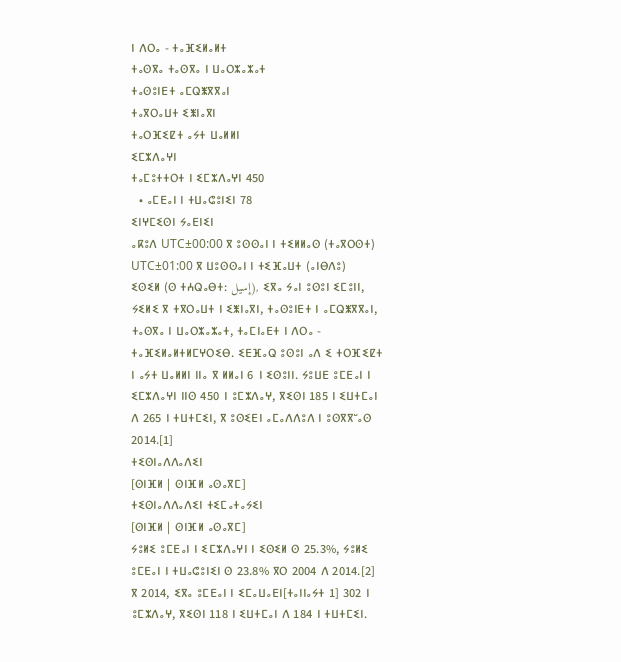ⵏ ⴷⵔⴰ - ⵜⴰⴼⵉⵍⴰⵍⵜ
ⵜⴰⵙⴳⴰ ⵜⴰⵙⴳⴰ ⵏ ⵡⴰⵔⵣⴰⵣⴰⵜ
ⵜⴰⵙⵓⵏⴹⵜ ⴰⵎⵕⵥⴳⴳⴰⵏ
ⵜⴰⴳⵔⴰⵡⵜ ⵉⵥⵏⴰⴳⵏ
ⵜⴰⵔⴼⵉⵇⵜ ⴰⵢⵜ ⵡⴰⵍⵍⵏ
ⵉⵎⵣⴷⴰⵖⵏ
ⵜⴰⵎⵓⵜⵜⵔⵜ ⵏ ⵉⵎⵣⴷⴰⵖⵏ 450
  • ⴰⵎⴹⴰⵏ ⵏ ⵜⵡⴰⵛⵓⵏⵉⵏ 78
ⵉⵏⵖⵎⵉⵙⵏ ⵢⴰⴹⵏⵉⵏ
ⴰⴽⵓⴷ UTC±00:00 ⴳ ⵓⵙⵙⴰⵏ ⵏ ⵜⵉⵍⵍⴰⵙ (ⵜⴰⴳⵔⵙⵜ)
UTC±01:00 ⴳ ⵡⵓⵙⵙⴰⵏ ⵏ ⵜⵉⴼⴰⵡⵜ (ⴰⵏⴱⴷⵓ)
ⵉⵙⵉⵍ (ⵙ ⵜⵄⵕⴰⴱⵜ: إسيل), ⵉⴳⴰ ⵢⴰⵏ ⵓⵙⵓⵏ ⵉⵎⵓⵏⵏ, ⵢⵉⵍⵉ ⴳ ⵜⴳⵔⴰⵡⵜ ⵏ ⵉⵥⵏⴰⴳⵏ, ⵜⴰⵙⵓⵏⴹⵜ ⵏ ⴰⵎⵕⵥⴳⴳⴰⵏ, ⵜⴰⵙⴳⴰ ⵏ ⵡⴰⵔⵣⴰⵣⴰⵜ, ⵜⴰⵎⵏⴰⴹⵜ ⵏ ⴷⵔⴰ - ⵜⴰⴼⵉⵍⴰⵍⵜⵍⵎⵖⵔⵉⴱ. ⵉⴹⴼⴰⵕ ⵓⵙⵓⵏ ⴰⴷ ⵉ ⵜⵔⴼⵉⵇⵜ ⵏ ⴰⵢⵜ ⵡⴰⵍⵍⵏ ⵏⵏⴰ ⴳ ⵍⵍⴰⵏ 6 ⵏ ⵉⵙⵓⵏⵏ. ⵢⵓⵡⴹ ⵓⵎⴹⴰⵏ ⵏ ⵉⵎⵣⴷⴰⵖⵏ ⵏⵏⵙ 450 ⵏ ⵓⵎⵣⴷⴰⵖ, ⴳⵉⵙⵏ 185 ⵏ ⵉⵡⵜⵎⴰⵏ ⴷ 265 ⵏ ⵜⵡⵜⵎⵉⵏ, ⴳ ⵓⵙⵉⴹⵏ ⴰⵎⴰⴷⴷⵓⴷ ⵏ ⵓⵙⴳⴳⵯⴰⵙ 2014.[1]
ⵜⵉⵙⵏⴰⴷⴷⴰⴷⵉⵏ
[ⵙⵏⴼⵍ | ⵙⵏⴼⵍ ⴰⵙⴰⴳⵎ]
ⵜⵉⵙⵏⴰⴷⴷⴰⴷⵉⵏ ⵜⵉⵎⴰⵜⴰⵢⵉⵏ
[ⵙⵏⴼⵍ | ⵙⵏⴼⵍ ⴰⵙⴰⴳⵎ]
ⵢⵓⵍⵉ ⵓⵎⴹⴰⵏ ⵏ ⵉⵎⵣⴷⴰⵖⵏ ⵏ ⵉⵙⵉⵍ ⵙ 25.3%, ⵢⵓⵍⵉ ⵓⵎⴹⴰⵏ ⵏ ⵜⵡⴰⵛⵓⵏⵉⵏ ⵙ 23.8% ⴳⵔ 2004 ⴷ 2014.[2] ⴳ 2014, ⵉⴳⴰ ⵓⵎⴹⴰⵏ ⵏ ⵉⵎⴰⵡⴰⴹⵏ[ⵜⴰⵏⵏⴰⵢⵜ 1] 302 ⵏ ⵓⵎⵣⴷⴰⵖ, ⴳⵉⵙⵏ 118 ⵏ ⵉⵡⵜⵎⴰⵏ ⴷ 184 ⵏ ⵜⵡⵜⵎⵉⵏ.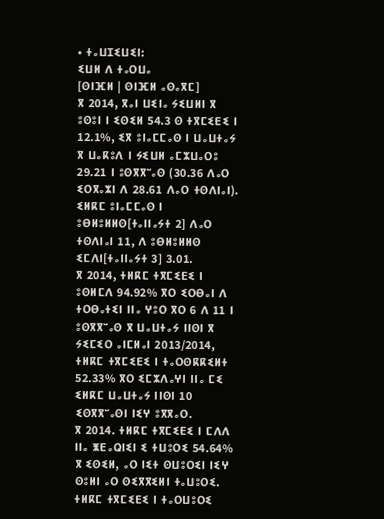• ⵜⴰⵡⵊⵉⵡⵉⵏ:
ⵉⵡⵍ ⴷ ⵜⴰⵔⵡⴰ
[ⵙⵏⴼⵍ | ⵙⵏⴼⵍ ⴰⵙⴰⴳⵎ]
ⴳ 2014, ⴳⴰⵏ ⵡⵉⵏⴰ ⵢⵉⵡⵍⵏ ⴳ ⵓⵙⵓⵏ ⵏ ⵉⵙⵉⵍ 54.3 ⵙ ⵜⴳⵎⵉⴹⵉ ⵏ 12.1%, ⵉⴳ ⵓⵏⴰⵎⵎⴰⵙ ⵏ ⵡⴰⵡⵜⴰⵢ ⴳ ⵡⴰⴽⵓⴷ ⵏ ⵢⵉⵡⵍ ⴰⵎⵣⵡⴰⵔⵓ 29.21 ⵏ ⵓⵙⴳⴳⵯⴰⵙ (30.36 ⴷⴰⵔ ⵉⵔⴳⴰⵣⵏ ⴷ 28.61 ⴷⴰⵔ ⵜⵙⴷⵏⴰⵏ). ⵉⵍⴽⵎ ⵓⵏⴰⵎⵎⴰⵙ ⵏ ⵓⴱⵍⵓⵍⵍⵙ[ⵜⴰⵏⵏⴰⵢⵜ 2] ⴷⴰⵔ ⵜⵙⴷⵏⴰⵏ 11, ⴷ ⵓⴱⵍⵓⵍⵍⵙ ⵉⵎⴷⵏ[ⵜⴰⵏⵏⴰⵢⵜ 3] 3.01.
ⴳ 2014, ⵜⵍⴽⵎ ⵜⴳⵎⵉⴹⵉ ⵏ ⵓⵙⵍⵎⴷ 94.92% ⴳⵔ ⵉⵔⴱⴰⵏ ⴷ ⵜⵔⴱⴰⵜⵉⵏ ⵏⵏⴰ ⵖⵓⵔ ⴳⵔ 6 ⴷ 11 ⵏ ⵓⵙⴳⴳⵯⴰⵙ ⴳ ⵡⴰⵡⵜⴰⵢ ⵏⵏⵙⵏ ⴳ ⵢⵉⵎⵉⵔ ⴰⵏⵎⵍⴰⵏ 2013/2014, ⵜⵍⴽⵎ ⵜⴳⵎⵉⴹⵉ ⵏ ⵜⴰⵔⵙⴽⴽⵉⵍⵜ 52.33% ⴳⵔ ⵉⵎⵣⴷⴰⵖⵏ ⵏⵏⴰ ⵎⵉ ⵉⵍⴽⵎ ⵡⴰⵡⵜⴰⵢ ⵏⵏⵙⵏ 10 ⵉⵙⴳⴳⵯⴰⵙⵏ ⵏⵉⵖ ⵓⴳⴳⴰⵔ.
ⴳ 2014. ⵜⵍⴽⵎ ⵜⴳⵎⵉⴹⵉ ⵏ ⵎⴷⴷ ⵏⵏⴰ ⵥⴹⴰⵕⵏⵉⵏ ⵉ ⵜⵡⵓⵔⵉ 54.64% ⴳ ⵉⵙⵉⵍ, ⴰⵔ ⵏⵉⵜ ⵙⵡⵓⵔⵉⵏ ⵏⵉⵖ ⵙⵓⵍⵏ ⴰⵔ ⵙⵉⴳⴳⵉⵍⵏ ⵜⴰⵡⵓⵔⵉ. ⵜⵍⴽⵎ ⵜⴳⵎⵉⴹⵉ ⵏ ⵜⴰⵔⵡⵓⵔⵉ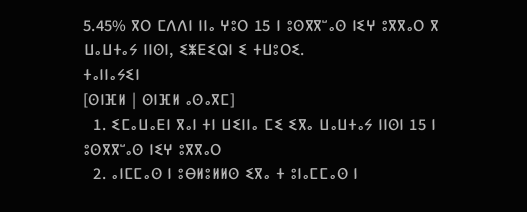5.45% ⴳⵔ ⵎⴷⴷⵏ ⵏⵏⴰ ⵖⵓⵔ 15 ⵏ ⵓⵙⴳⴳⵯⴰⵙ ⵏⵉⵖ ⵓⴳⴳⴰⵔ ⴳ ⵡⴰⵡⵜⴰⵢ ⵏⵏⵙⵏ, ⵉⵥⴹⵉⵕⵏ ⵉ ⵜⵡⵓⵔⵉ.
ⵜⴰⵏⵏⴰⵢⵉⵏ
[ⵙⵏⴼⵍ | ⵙⵏⴼⵍ ⴰⵙⴰⴳⵎ]
  1. ⵉⵎⴰⵡⴰⴹⵏ ⴳⴰⵏ ⵜⵏ ⵡⵉⵏⵏⴰ ⵎⵉ ⵉⴳⴰ ⵡⴰⵡⵜⴰⵢ ⵏⵏⵙⵏ 15 ⵏ ⵓⵙⴳⴳⵯⴰⵙ ⵏⵉⵖ ⵓⴳⴳⴰⵔ
  2. ⴰⵏⵎⵎⴰⵙ ⵏ ⵓⴱⵍⵓⵍⵍⵙ ⵉⴳⴰ ⵜ ⵓⵏⴰⵎⵎⴰⵙ ⵏ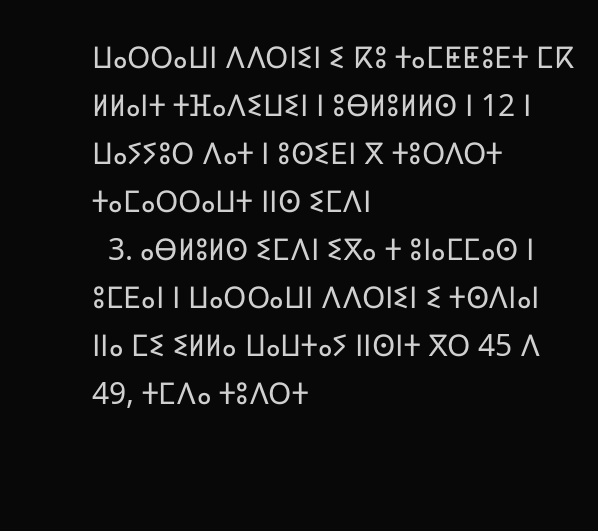ⵡⴰⵔⵔⴰⵡⵏ ⴷⴷⵔⵏⵉⵏ ⵉ ⴽⵓ ⵜⴰⵎⵟⵟⵓⴹⵜ ⵎⴽ ⵍⵍⴰⵏⵜ ⵜⴼⴰⴷⵉⵡⵉⵏ ⵏ ⵓⴱⵍⵓⵍⵍⵙ ⵏ 12 ⵏ ⵡⴰⵢⵢⵓⵔ ⴷⴰⵜ ⵏ ⵓⵙⵉⴹⵏ ⴳ ⵜⵓⵔⴷⵔⵜ ⵜⴰⵎⴰⵔⵔⴰⵡⵜ ⵏⵏⵙ ⵉⵎⴷⵏ
  3. ⴰⴱⵍⵓⵍⵙ ⵉⵎⴷⵏ ⵉⴳⴰ ⵜ ⵓⵏⴰⵎⵎⴰⵙ ⵏ ⵓⵎⴹⴰⵏ ⵏ ⵡⴰⵔⵔⴰⵡⵏ ⴷⴷⵔⵏⵉⵏ ⵉ ⵜⵙⴷⵏⴰⵏ ⵏⵏⴰ ⵎⵉ ⵉⵍⵍⴰ ⵡⴰⵡⵜⴰⵢ ⵏⵏⵙⵏⵜ ⴳⵔ 45 ⴷ 49, ⵜⵎⴷⴰ ⵜⵓⴷⵔⵜ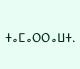ⵜⴰⵎⴰⵔⵔⴰⵡⵜ.